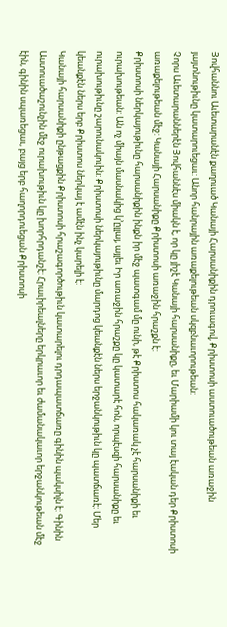Յովհաննու Աւետարանէն քաղուած Կանայի Հարսանիքին դրուագով, Քրիստոսի աստուածութեան առաջին յայտնութիւնը կատարուեցաւ: Անոր հանրային առաքելութեան սկզբնաւորութեան:
Չորս Աւետարաններէն Յովհաննէս միակն է, որ կը յիշէ Կանայի հարսանիքը, եւ Մարիամի կու տայ էական դեր Քրիստոսի առաքելութեան մէջ: Կանայի Հարսանիքը Քրիստոսի առաջին հրաշքն է:
Քրիստոսի ներկայութիւնը հարսանիքին ինքն իր մէջ պատգամ մը ունի, թէ Քրիստոս հակառակ չէ հարսանիքի եւ ուրախութեան: Ան ոչ միայն մասնակից կ’ըլլայ, այլեւ Իր առաջին հրաշքը կը կատարէ հոն, որպէսզի հարսանիքը եւ ուրախութիւնը շարունակուին: Քրիստոսի ներկայութիւնը մարդոց կեանքէն ներս երջանկութիւն կը պատճառէ: Մեր կեանքէն ներս երբ Քրիստոս ներկայ է ամէն ինչ կարելի է:
Կանայի հարսանիքի ընթացքին Քրիստոսի հրաշագործութիւն կատարելու դրդապատճառը գինին պակսիլն է: Գինին Աստուածաշունչին մէջ ուրախութիւն կը խորհրդանշէ: Հրաւիրեալները երկրաւոր եւ ժամանակաւոր երջանկութեան մէջ էին, գինին սպառեցաւ, բայց երբ հաղորդուեցան Քրիստոսի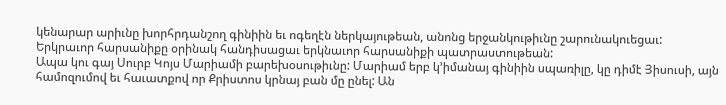կենարար արիւնը խորհրդանշող գինիին եւ ոգեղէն ներկայութեան, անոնց երջանկութիւնը շարունակուեցաւ: Երկրաւոր հարսանիքը օրինակ հանդիսացաւ երկնաւոր հարսանիքի պատրաստութեան:
Ապա կու գայ Սուրբ Կոյս Մարիամի բարեխօսութիւնը: Մարիամ երբ կ’իմանայ գինիին սպառիլը, կը դիմէ Յիսուսի, այն համոզումով եւ հաւատքով որ Քրիստոս կրնայ բան մը ընել: Ան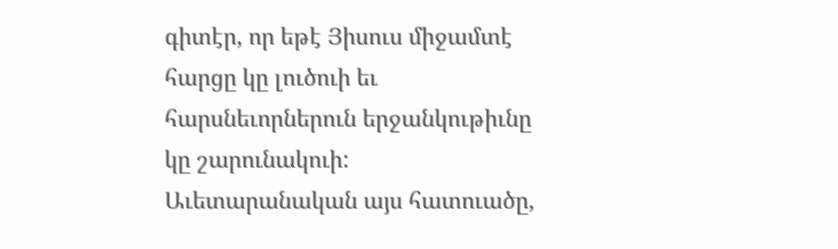գիտէր, որ եթէ Յիսուս միջամտէ հարցը կը լուծուի եւ հարսնեւորներուն երջանկութիւնը կը շարունակուի:
Աւետարանական այս հատուածը,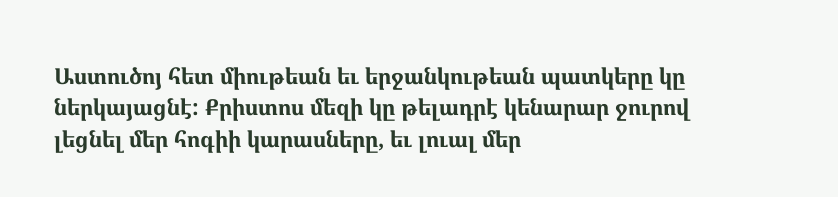Աստուծոյ հետ միութեան եւ երջանկութեան պատկերը կը ներկայացնէ: Քրիստոս մեզի կը թելադրէ կենարար ջուրով լեցնել մեր հոգիի կարասները, եւ լուալ մեր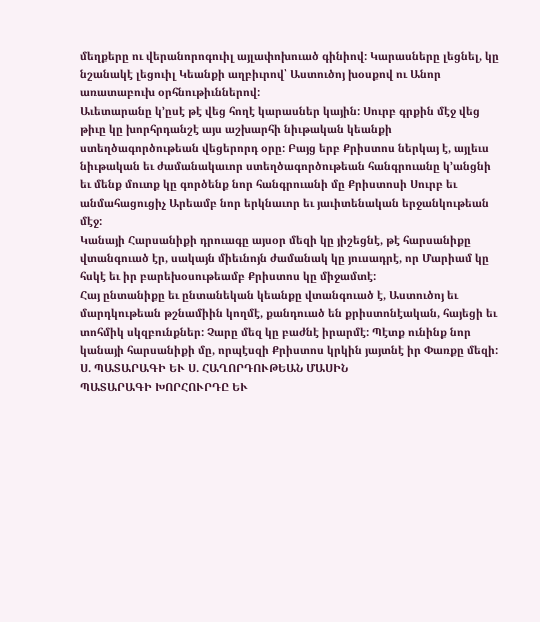մեղքերը ու վերանորոգուիլ այլափոխուած գինիով: Կարասները լեցնել, կը նշանակէ լեցուիլ Կեանքի աղբիւրով՝ Աստուծոյ խօսքով ու Անոր առատաբուխ օրհնութիւններով:
Աւետարանը կ’ըսէ թէ վեց հողէ կարասներ կային: Սուրբ գրքին մէջ վեց թիւը կը խորհրդանշէ այս աշխարհի նիւթական կեանքի ստեղծագործութեան վեցերորդ օրը: Բայց երբ Քրիստոս ներկայ է, այլեւս նիւթական եւ ժամանակաւոր ստեղծագործութեան հանգրուանը կ’անցնի եւ մենք մուտք կը գործենք նոր հանգրուանի մը Քրիստոսի Սուրբ եւ անմահացուցիչ Արեամբ նոր երկնաւոր եւ յաւիտենական երջանկութեան մէջ:
Կանայի Հարսանիքի դրուագը այսօր մեզի կը յիշեցնէ, թէ հարսանիքը վտանգուած էր, սակայն միեւնոյն ժամանակ կը յուսադրէ, որ Մարիամ կը հսկէ եւ իր բարեխօսութեամբ Քրիստոս կը միջամտէ:
Հայ ընտանիքը եւ ընտանեկան կեանքը վտանգուած է, Աստուծոյ եւ մարդկութեան թշնամիին կողմէ, քանդուած են քրիստոնէական, հայեցի եւ տոհմիկ սկզբունքներ: Չարը մեզ կը բաժնէ իրարմէ: Պէտք ունինք նոր կանայի հարսանիքի մը, որպէսզի Քրիստոս կրկին յայտնէ իր Փառքը մեզի:
Ս. ՊԱՏԱՐԱԳԻ ԵՒ Ս. ՀԱՂՈՐԴՈՒԹԵԱՆ ՄԱՍԻՆ
ՊԱՏԱՐԱԳԻ ԽՈՐՀՈՒՐԴԸ ԵՒ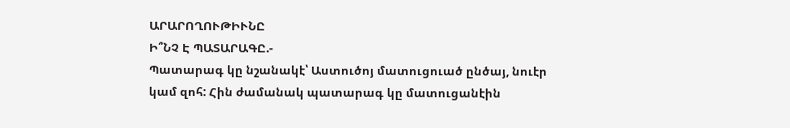ԱՐԱՐՈՂՈՒԹԻՒՆԸ
Ի՞ՆՉ Է ՊԱՏԱՐԱԳԸ.-
Պատարագ կը նշանակէ՝ Աստուծոյ մատուցուած ընծայ, նուէր կամ զոհ: Հին ժամանակ պատարագ կը մատուցանէին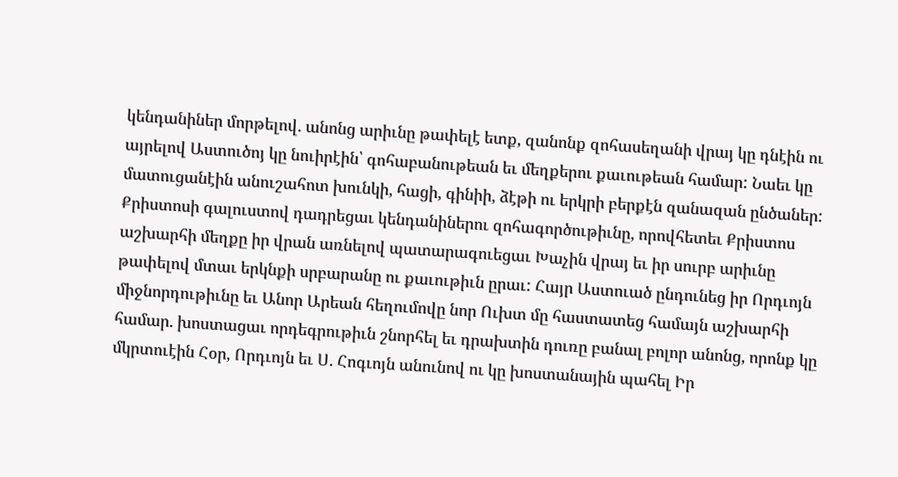կենդանիներ մորթելով. անոնց արիւնը թափելէ ետք, զանոնք զոհասեղանի վրայ կը դնէին ու այրելով Աստուծոյ կը նուիրէին՝ գոհաբանութեան եւ մեղքերու քաւութեան համար: Նաեւ կը մատուցանէին անուշահոտ խունկի, հացի, գինիի, ձէթի ու երկրի բերքէն զանազան ընծաներ:
Քրիստոսի գալուստով դադրեցաւ կենդանիներու զոհագործութիւնը, որովհետեւ Քրիստոս աշխարհի մեղքը իր վրան առնելով պատարագուեցաւ Խաչին վրայ եւ իր սուրբ արիւնը թափելով մտաւ երկնքի սրբարանը ու քաւութիւն ըրաւ: Հայր Աստուած ընդունեց իր Որդւոյն միջնորդութիւնը եւ Անոր Արեան հեղումովը նոր Ուխտ մը հաստատեց համայն աշխարհի համար. խոստացաւ որդեգրութիւն շնորհել եւ դրախտին դուռը բանալ բոլոր անոնց, որոնք կը մկրտուէին Հօր, Որդւոյն եւ Ս. Հոգւոյն անունով ու կը խոստանային պահել Իր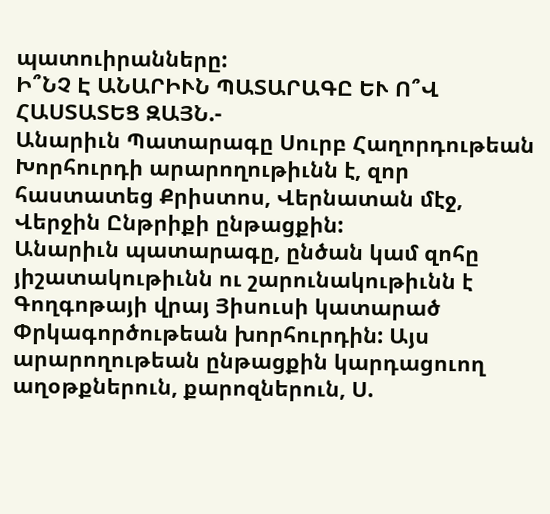պատուիրանները:
Ի՞ՆՉ Է ԱՆԱՐԻՒՆ ՊԱՏԱՐԱԳԸ ԵՒ Ո՞Վ ՀԱՍՏԱՏԵՑ ԶԱՅՆ.-
Անարիւն Պատարագը Սուրբ Հաղորդութեան Խորհուրդի արարողութիւնն է, զոր հաստատեց Քրիստոս, Վերնատան մէջ, Վերջին Ընթրիքի ընթացքին:
Անարիւն պատարագը, ընծան կամ զոհը յիշատակութիւնն ու շարունակութիւնն է Գողգոթայի վրայ Յիսուսի կատարած Փրկագործութեան խորհուրդին: Այս արարողութեան ընթացքին կարդացուող աղօթքներուն, քարոզներուն, Ս.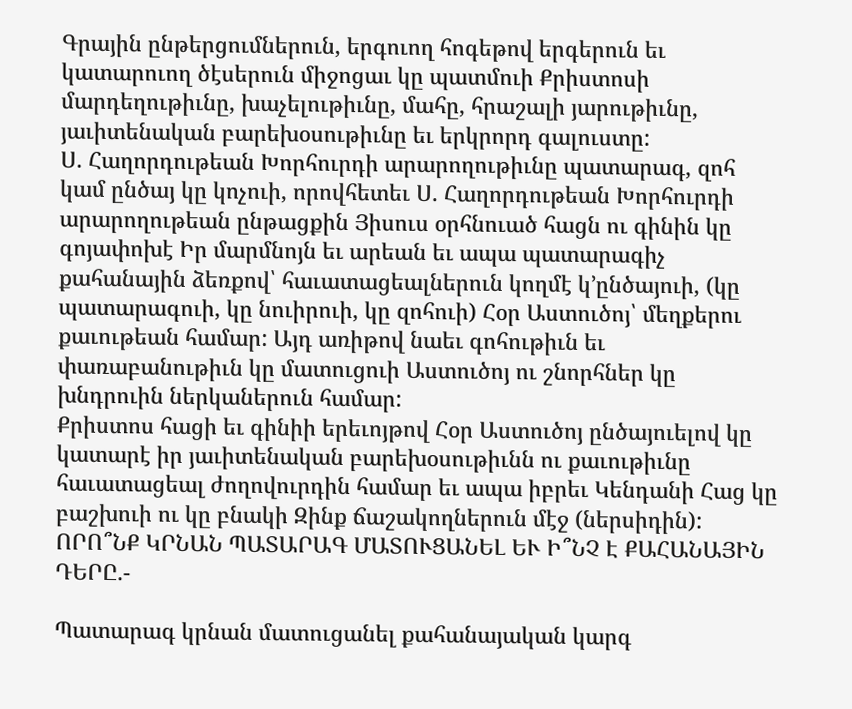Գրային ընթերցումներուն, երգուող հոգեթով երգերուն եւ կատարուող ծէսերուն միջոցաւ կը պատմուի Քրիստոսի մարդեղութիւնը, խաչելութիւնը, մահը, հրաշալի յարութիւնը, յաւիտենական բարեխօսութիւնը եւ երկրորդ գալուստը:
Ս. Հաղորդութեան Խորհուրդի արարողութիւնը պատարագ, զոհ կամ ընծայ կը կոչուի, որովհետեւ Ս. Հաղորդութեան Խորհուրդի արարողութեան ընթացքին Յիսուս օրհնուած հացն ու գինին կը գոյափոխէ Իր մարմնոյն եւ արեան եւ ապա պատարագիչ քահանային ձեռքով՝ հաւատացեալներուն կողմէ կ’ընծայուի, (կը պատարագուի, կը նուիրուի, կը զոհուի) Հօր Աստուծոյ՝ մեղքերու քաւութեան համար: Այդ առիթով նաեւ գոհութիւն եւ փառաբանութիւն կը մատուցուի Աստուծոյ ու շնորհներ կը խնդրուին ներկաներուն համար:
Քրիստոս հացի եւ գինիի երեւոյթով Հօր Աստուծոյ ընծայուելով կը կատարէ իր յաւիտենական բարեխօսութիւնն ու քաւութիւնը հաւատացեալ ժողովուրդին համար եւ ապա իբրեւ Կենդանի Հաց կը բաշխուի ու կը բնակի Զինք ճաշակողներուն մէջ (ներսիդին):
ՈՐՈ՞ՆՔ ԿՐՆԱՆ ՊԱՏԱՐԱԳ ՄԱՏՈՒՑԱՆԵԼ ԵՒ Ի՞ՆՉ Է ՔԱՀԱՆԱՅԻՆ ԴԵՐԸ.-

Պատարագ կրնան մատուցանել քահանայական կարգ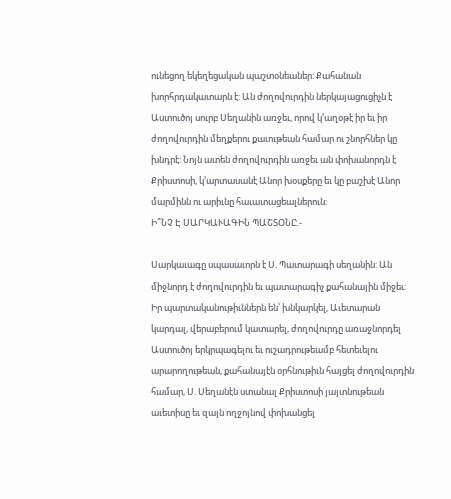ունեցող եկեղեցական պաշտօնեաներ: Քահանան խորհրդակատարն է: Ան ժողովուրդին ներկայացուցիչն է Աստուծոյ սուրբ Սեղանին առջեւ, որով կ’աղօթէ իր եւ իր ժողովուրդին մեղքերու քաւութեան համար ու շնորհներ կը խնդրէ: Նոյն ատեն ժողովուրդին առջեւ ան փոխանորդն է Քրիստոսի, կ’արտասանէ Անոր խօսքերը եւ կը բաշխէ Անոր մարմինն ու արիւնը հաւատացեալներուն:
Ի՞ՆՉ Է ՍԱՐԿԱՒԱԳԻՆ ՊԱՇՏՕՆԸ.-

Սարկաւագը սպասաւորն է Ս. Պատարագի սեղանին: Ան միջնորդ է ժողովուրդին եւ պատարագիչ քահանային միջեւ: Իր պարտականութիւններն են՝ խնկարկել, Աւետարան կարդալ, վերաբերում կատարել, ժողովուրդը առաջնորդել Աստուծոյ երկրպագելու եւ ուշադրութեամբ հետեւելու արարողութեան, քահանայէն օրհնութիւն հայցել ժողովուրդին համար, Ս. Սեղանէն ստանալ Քրիստոսի յայտնութեան աւետիսը եւ զայն ողջոյնով փոխանցել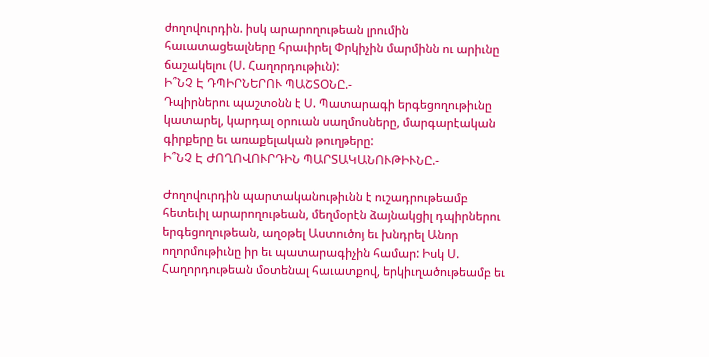ժողովուրդին. իսկ արարողութեան լրումին հաւատացեալները հրաւիրել Փրկիչին մարմինն ու արիւնը ճաշակելու (Ս. Հաղորդութիւն):
Ի՞ՆՉ Է ԴՊԻՐՆԵՐՈՒ ՊԱՇՏՕՆԸ.-
Դպիրներու պաշտօնն է Ս. Պատարագի երգեցողութիւնը կատարել, կարդալ օրուան սաղմոսները, մարգարէական գիրքերը եւ առաքելական թուղթերը:
Ի՞ՆՉ Է ԺՈՂՈՎՈՒՐԴԻՆ ՊԱՐՏԱԿԱՆՈՒԹԻՒՆԸ.-

Ժողովուրդին պարտականութիւնն է ուշադրութեամբ հետեւիլ արարողութեան, մեղմօրէն ձայնակցիլ դպիրներու երգեցողութեան, աղօթել Աստուծոյ եւ խնդրել Անոր ողորմութիւնը իր եւ պատարագիչին համար: Իսկ Ս. Հաղորդութեան մօտենալ հաւատքով, երկիւղածութեամբ եւ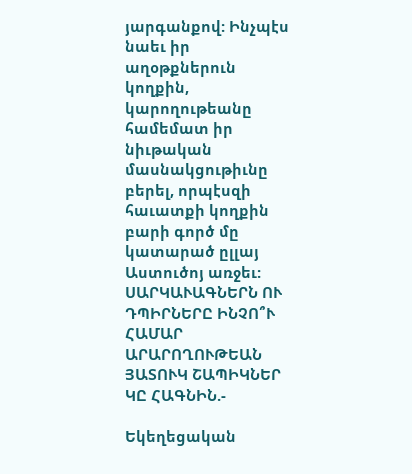յարգանքով: Ինչպէս նաեւ իր աղօթքներուն կողքին, կարողութեանը համեմատ իր նիւթական մասնակցութիւնը բերել, որպէսզի հաւատքի կողքին բարի գործ մը կատարած ըլլայ Աստուծոյ առջեւ:
ՍԱՐԿԱՒԱԳՆԵՐՆ ՈՒ ԴՊԻՐՆԵՐԸ ԻՆՉՈ՞Ւ ՀԱՄԱՐ ԱՐԱՐՈՂՈՒԹԵԱՆ ՅԱՏՈՒԿ ՇԱՊԻԿՆԵՐ ԿԸ ՀԱԳՆԻՆ.-

Եկեղեցական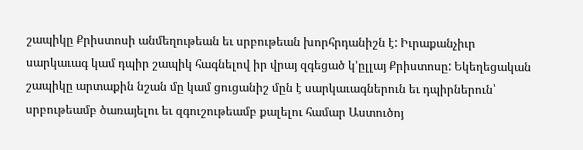շապիկը Քրիստոսի անմեղութեան եւ սրբութեան խորհրդանիշն է: Իւրաքանչիւր սարկաւագ կամ դպիր շապիկ հագնելով իր վրայ զգեցած կ’ըլլայ Քրիստոսը: Եկեղեցական շապիկը արտաքին նշան մը կամ ցուցանիշ մըն է սարկաւագներուն եւ դպիրներուն՝ սրբութեամբ ծառայելու եւ զգուշութեամբ քալելու համար Աստուծոյ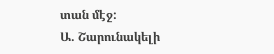տան մէջ:
Ա. Շարունակելի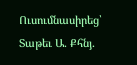Ուսումնասիրեց՝
Տաթեւ Ա. Քհնյ.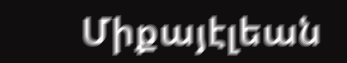Միքայէլեան